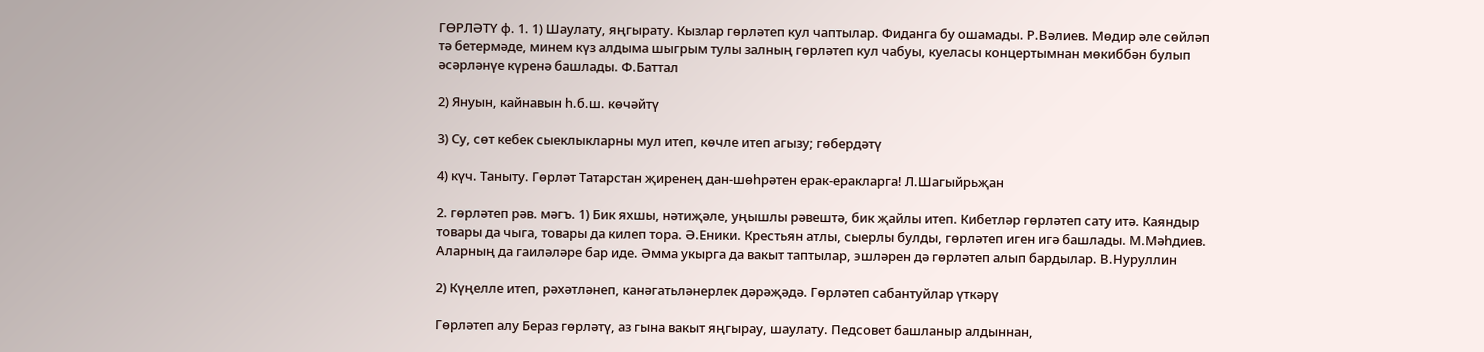ГӨРЛӘТҮ ф. 1. 1) Шаулату, яңгырату. Кызлар гөрләтеп кул чаптылар. Фиданга бу ошамады. Р.Вәлиев. Мөдир әле сөйләп тә бетермәде, минем күз алдыма шыгрым тулы залның гөрләтеп кул чабуы, куеласы концертымнан мөкиббән булып әсәрләнүе күренә башлады. Ф.Баттал

2) Януын, кайнавын һ.б.ш. көчәйтү

3) Су, сөт кебек сыеклыкларны мул итеп, көчле итеп агызу; гөбердәтү

4) күч. Таныту. Гөрләт Татарстан җиренең дан-шөһрәтен ерак-еракларга! Л.Шагыйрьҗан

2. гөрләтеп рәв. мәгъ. 1) Бик яхшы, нәтиҗәле, уңышлы рәвештә, бик җайлы итеп. Кибетләр гөрләтеп сату итә. Каяндыр товары да чыга, товары да килеп тора. Ә.Еники. Крестьян атлы, сыерлы булды, гөрләтеп иген игә башлады. М.Мәһдиев. Аларның да гаиләләре бар иде. Әмма укырга да вакыт таптылар, эшләрен дә гөрләтеп алып бардылар. В.Нуруллин

2) Күңелле итеп, рәхәтләнеп, канәгатьләнерлек дәрәҗәдә. Гөрләтеп сабантуйлар үткәрү

Гөрләтеп алу Бераз гөрләтү, аз гына вакыт яңгырау, шаулату. Педсовет башланыр алдыннан,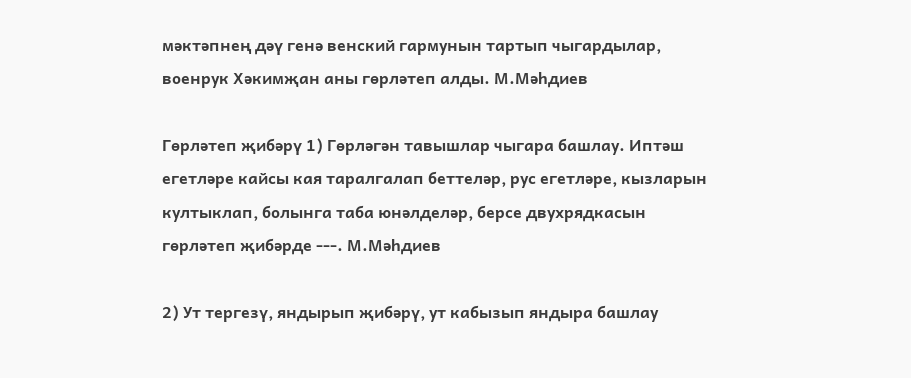мәктәпнең дәү генә венский гармунын тартып чыгардылар, военрук Хәкимҗан аны гөрләтеп алды. М.Мәһдиев

Гөрләтеп җибәрү 1) Гөрләгән тавышлар чыгара башлау. Иптәш егетләре кайсы кая таралгалап беттеләр, рус егетләре, кызларын култыклап, болынга таба юнәлделәр, берсе двухрядкасын гөрләтеп җибәрде ---. М.Мәһдиев

2) Ут тергезү, яндырып җибәрү, ут кабызып яндыра башлау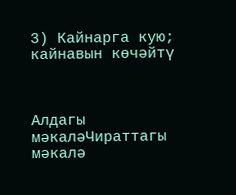3) Кайнарга кую; кайнавын көчәйтү



Алдагы мәкаләЧираттагы мәкалә